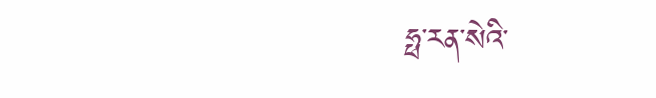ཧྥ་རན་སེའི་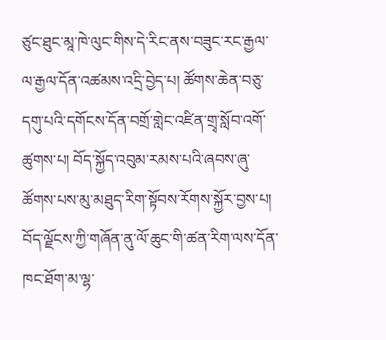ཙུང་ཐུང་མཱ་ཁེ་ལུང་གིས་དེ་རིང་ནས་བཟུང་རང་རྒྱལ་ལ་རྒྱལ་དོན་འཚམས་འདྲི་བྱེད་པ། ཚོགས་ཆེན་བཅུ་དགུ་པའི་དགོངས་དོན་བགྲོ་གླེང་འཛིན་གྲྭ་སློབ་འགོ་ཚུགས་པ། བོད་སྐྱོད་འབུམ་རམས་པའི་ཞབས་ཞུ་ཚོགས་པས་མུ་མཐུད་རིག་སྟོབས་རོགས་སྐྱོར་བྱས་པ། བོད་ལྗོངས་ཀྱི་གཞོན་ནུ་ལོ་ཆུང་གི་ཚན་རིག་ལས་དོན་ཁང་ཐོག་མ་ལྷ་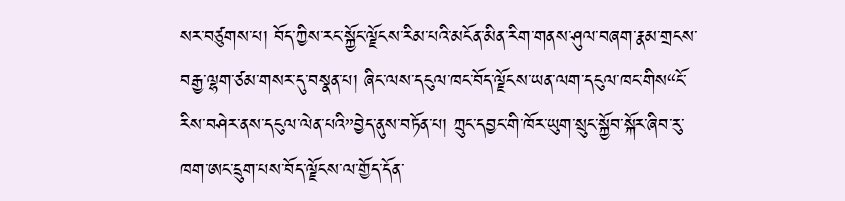སར་བཙུགས་པ། བོད་ཀྱིས་རང་སྐྱོང་ལྗོངས་རིམ་པའི་མངོན་མིན་རིག་གནས་ཤུལ་བཞག་རྣམ་གྲངས་བརྒྱ་ལྷག་ཙམ་གསར་དུ་བསྣན་པ། ཞིང་ལས་དངུལ་ཁང་བོད་ལྗོངས་ཡན་ལག་དངུལ་ཁང་གིས“ངོ་རིས་བཤེར་ནས་དངུལ་ལེན་པའི”བྱེད་ནུས་བཏོན་པ། ཀྲུང་དབྱང་གི་ཁོར་ཡུག་སྲུང་སྐྱོབ་སྐོར་ཞིབ་རུ་ཁག་ཨང་དྲུག་པས་བོད་ལྗོངས་ལ་གྱོད་དོན་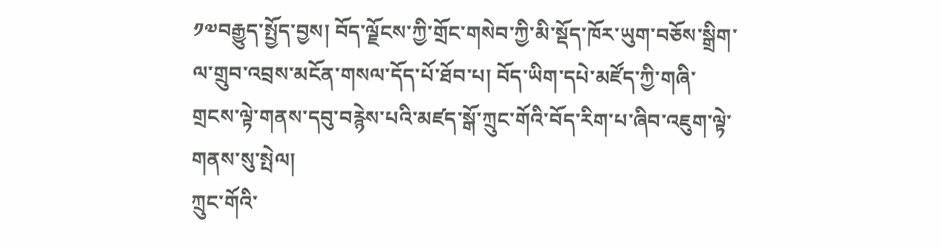༡༧བརྒྱུད་སྤྱོད་བྱས། བོད་ལྗོངས་ཀྱི་གྲོང་གསེབ་ཀྱི་མི་སྡོད་ཁོར་ཡུག་བཅོས་སྒྲིག་ལ་གྲུབ་འབྲས་མངོན་གསལ་དོད་པོ་ཐོབ་པ། བོད་ཡིག་དཔེ་མཛོད་ཀྱི་གཞི་གྲངས་ལྟེ་གནས་དབུ་བརྙེས་པའི་མཛད་སྒོ་ཀྲུང་གོའི་བོད་རིག་པ་ཞིབ་འཇུག་ལྟེ་གནས་སུ་སྤེལ།
ཀྲུང་གོའི་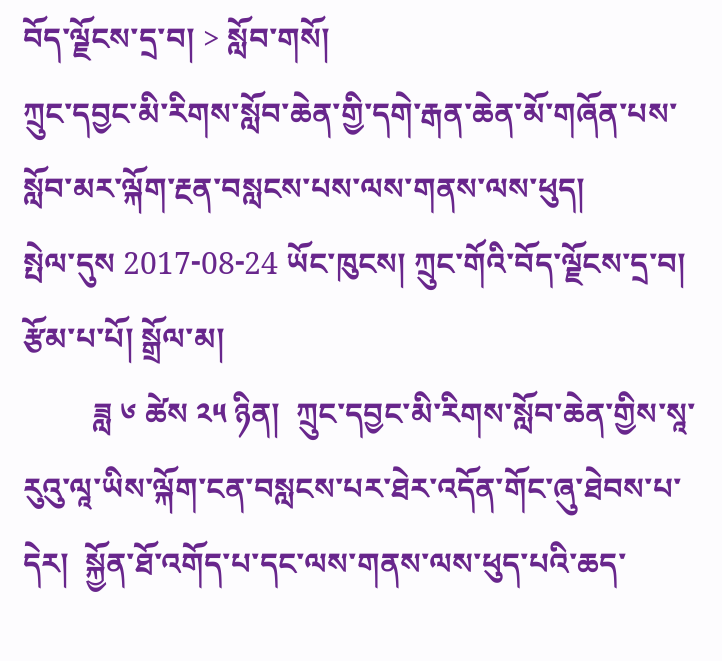བོད་ལྗོངས་དྲ་བ། > སློབ་གསོ།
ཀྲུང་དབྱང་མི་རིགས་སློབ་ཆེན་གྱི་དགེ་རྒན་ཆེན་མོ་གཞོན་པས་སློབ་མར་ལྐོག་རྔན་བསླངས་པས་ལས་གནས་ལས་ཕུད།
སྤེལ་དུས 2017-08-24 ཡོང་ཁུངས། ཀྲུང་གོའི་བོད་ལྗོངས་དྲ་བ། རྩོམ་པ་པོ། སྒྲོལ་མ།
         ཟླ ༦ ཚེས ༢༥ ཉིན།  ཀྲུང་དབྱང་མི་རིགས་སློབ་ཆེན་གྱིས་སཱ་རུའུ་ལཱ་ཡིས་ལྐོག་ངན་བསླངས་པར་ཐེར་འདོན་གོང་ཞུ་ཐེབས་པ་དེར།  སྐྱོན་ཐོ་འགོད་པ་དང་ལས་གནས་ལས་ཕུད་པའི་ཆད་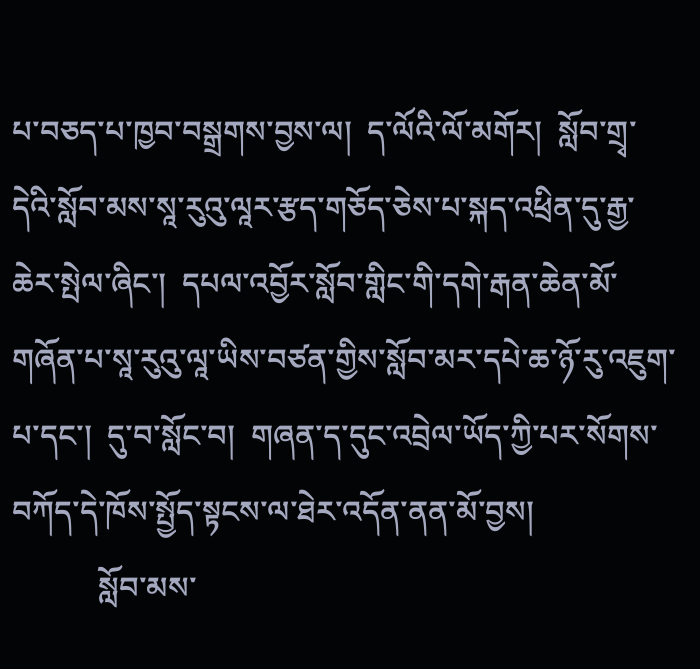པ་བཅད་པ་ཁྱབ་བསྒྲགས་བྱས་ལ།  ད་ལོའི་ལོ་མགོར།  སློབ་གྲྭ་དེའི་སློབ་མས་སཱ་རུའུ་ལཱར་རྩད་གཅོད་ཅེས་པ་སྐད་འཕྲིན་དུ་རྒྱ་ཆེར་སྤེལ་ཞིང་།  དཔལ་འབྱོར་སློབ་གླིང་གི་དགེ་རྒན་ཆེན་མོ་གཞོན་པ་སཱ་རུའུ་ལཱ་ཡིས་བཙན་གྱིས་སློབ་མར་དཔེ་ཆ་ཉོ་རུ་འཇུག་པ་དང་།  དུ་བ་སློང་བ།  གཞན་ད་དུང་འབྲེལ་ཡོད་ཀྱི་པར་སོགས་བཀོད་དེ་ཁོས་སྤྱོད་སྟངས་ལ་ཐེར་འདོན་ནན་མོ་བྱས།
           སློབ་མས་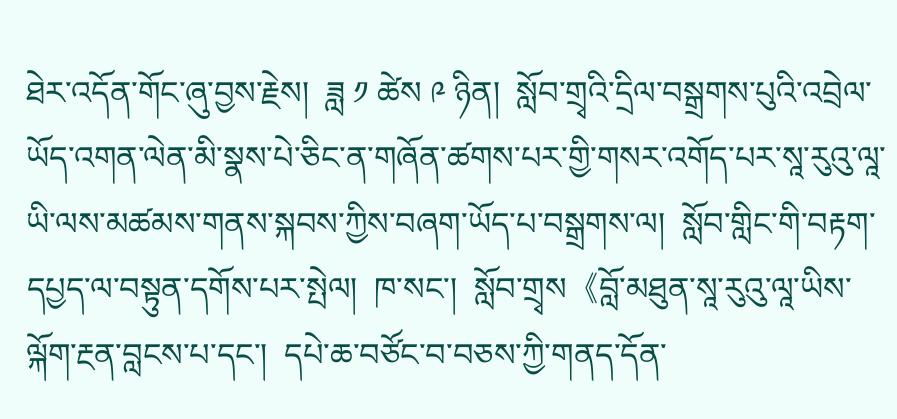ཐེར་འདོན་གོང་ཞུ་བྱས་རྗེས།  ཟླ ༡ ཚེས ༩ ཉིན།  སློབ་གྲྭའི་དྲིལ་བསྒྲགས་པུའི་འབྲེལ་ཡོད་འགན་ལེན་མི་སྣས་པེ་ཅིང་ན་གཞོན་ཚགས་པར་གྱི་གསར་འགོད་པར་སཱ་རུའུ་ལཱ་ཡི་ལས་མཚམས་གནས་སྐབས་ཀྱིས་བཞག་ཡོད་པ་བསྒྲགས་ལ།  སློབ་གླིང་གི་བརྟག་དཔྱད་ལ་བསྟུན་དགོས་པར་སྤེལ།  ཁ་སང་།  སློབ་གྲྭས《བློ་མཐུན་སཱ་རུའུ་ལཱ་ཡིས་ལྐོག་རྔན་བླངས་པ་དང་།  དཔེ་ཆ་བཙོང་བ་བཅས་ཀྱི་གནད་དོན་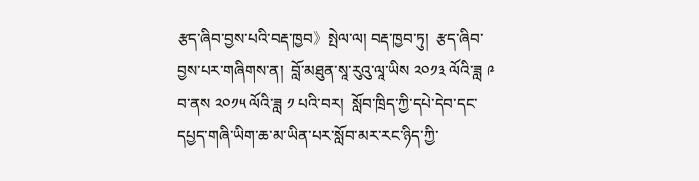རྩད་ཞིབ་བྱས་པའི་བརྡ་ཁྱབ》སྤེལ་ལ། བརྡ་ཁྱབ་ཏུ།  རྩད་ཞིབ་བྱས་པར་གཞིགས་ན།  བློ་མཐུན་སཱ་རུའུ་ལཱ་ཡིས ༢༠༡༣ ལོའི་ཟླ ༩ བ་ནས ༢༠༡༥ ལོའི་ཟླ ༡ པའི་བར།  སློབ་ཁྲིད་ཀྱི་དཔེ་དེབ་དང་དཔྱད་གཞི་ཡིག་ཆ་མ་ཡིན་པར་སློབ་མར་རང་ཉིད་ཀྱི་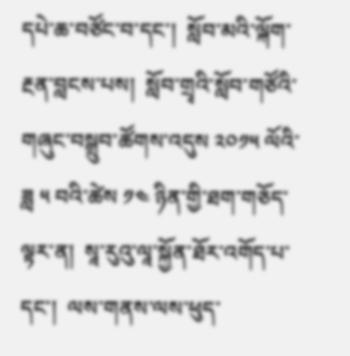དཔེ་ཆ་བཙོང་བ་དང་།  སློབ་མའི་ལྐོག་རྔན་བླངས་པས།  སློབ་གྲྭའི་སློབ་གཙོའི་གཞུང་བསྒྲུབ་ཚོགས་འདུས ༢༠༡༥ ལོའི་ཟླ ༥ བའི་ཚེས ༡༤ ཉིན་གྱི་ཐག་གཅོད་ལྟར་ན།  སཱ་རུའུ་ལཱ་སྐྱོན་ཐོར་འགོད་པ་དང་།  ལས་གནས་ལས་ཕུད་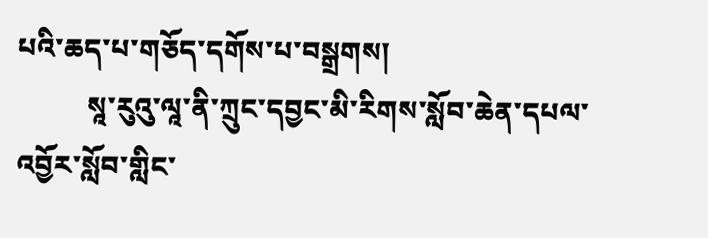པའི་ཆད་པ་གཅོད་དགོས་པ་བསྒྲགས།
          སཱ་རུའུ་ལཱ་ནི་ཀྲུང་དབྱང་མི་རིགས་སློབ་ཆེན་དཔལ་འབྱོར་སློབ་གླིང་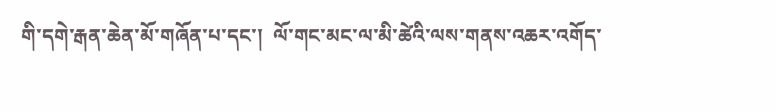གི་དགེ་རྒན་ཆེན་མོ་གཞོན་པ་དང་།  ལོ་གང་མང་ལ་མི་ཚེའི་ལས་གནས་འཆར་འགོད་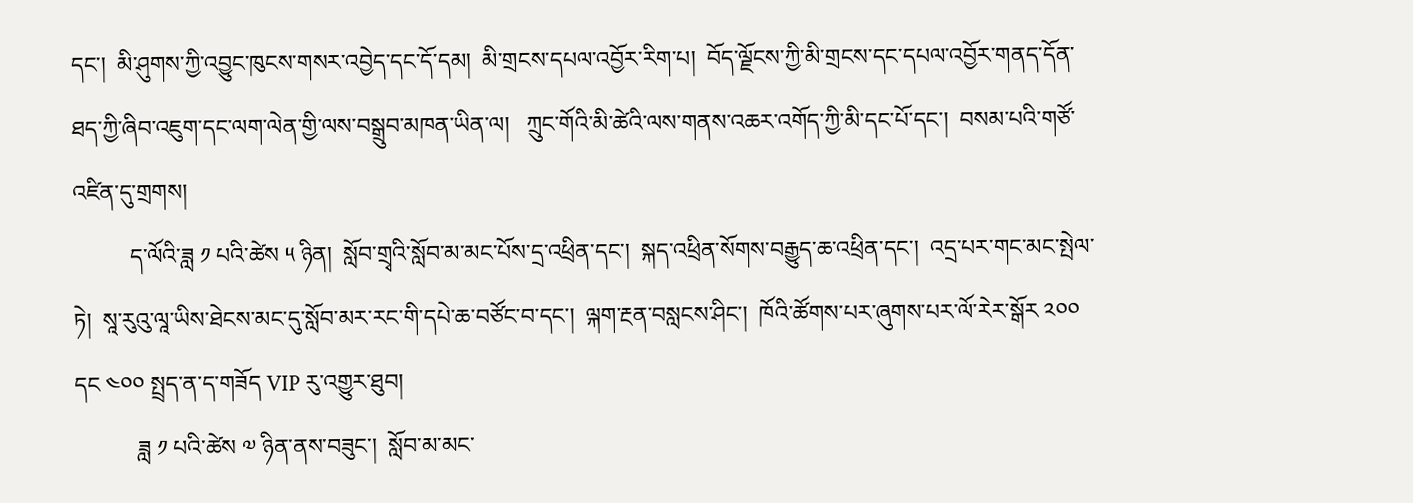དང་།  མི་ཤུགས་ཀྱི་འབྱུང་ཁུངས་གསར་འབྱེད་དང་དོ་དམ།  མི་གྲངས་དཔལ་འབྱོར་རིག་པ།  བོད་ལྗོངས་ཀྱི་མི་གྲངས་དང་དཔལ་འབྱོར་གནད་དོན་ཐད་ཀྱི་ཞིབ་འཇུག་དང་ལག་ལེན་གྱི་ལས་བསྒྲུབ་མཁན་ཡིན་ལ།   ཀྲུང་གོའི་མི་ཚེའི་ལས་གནས་འཆར་འགོད་ཀྱི་མི་དང་པོ་དང་།  བསམ་པའི་གཙོ་འཛིན་དུ་གྲགས།
          ད་ལོའི་ཟླ ༡ པའི་ཚེས ༥ ཉིན།  སློབ་གྲྭའི་སློབ་མ་མང་པོས་དྲ་འཕྲིན་དང་།  སྐད་འཕྲིན་སོགས་བརྒྱུད་ཆ་འཕྲིན་དང་།  འདྲ་པར་གང་མང་སྤེལ་ཏེ།  སཱ་རུའུ་ལཱ་ཡིས་ཐེངས་མང་དུ་སློབ་མར་རང་གི་དཔེ་ཆ་བཙོང་བ་དང་།  ལྐག་རྔན་བསླངས་ཤིང་།  ཁོའི་ཚོགས་པར་ཞུགས་པར་ལོ་རེར་སྒོར ༢༠༠ དང ༤༠༠ སྤྲད་ན་ད་གཟོད VIP རུ་འགྱུར་ཐུབ།
           ཟླ ༡ པའི་ཚེས ༧ ཉིན་ནས་བཟུང་།  སློབ་མ་མང་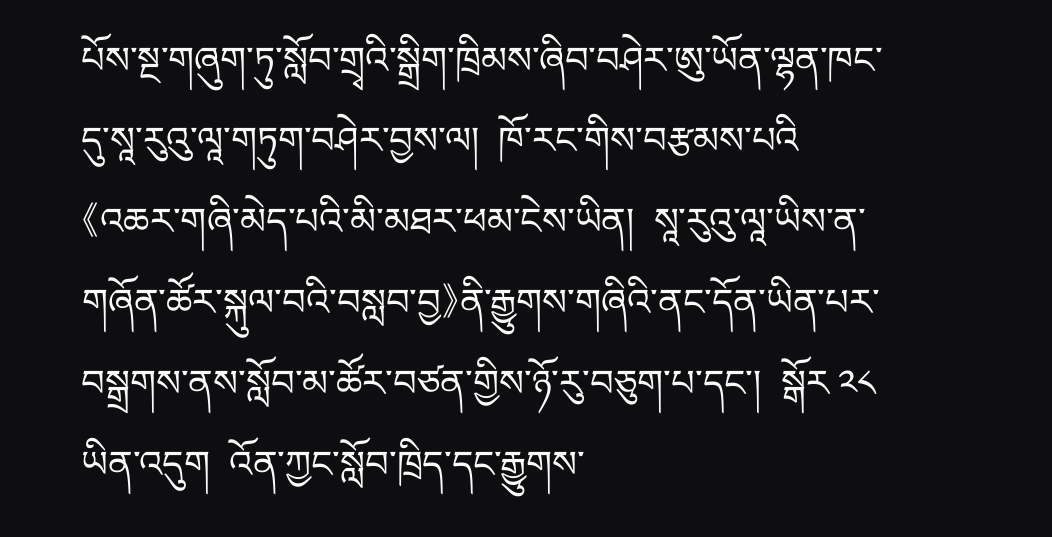པོས་སྔ་གཞུག་ཏུ་སློབ་གྲྭའི་སྒྲིག་ཁྲིམས་ཞིབ་བཤེར་ཨུ་ཡོན་ལྷན་ཁང་དུ་སཱ་རུའུ་ལཱ་གཏུག་བཤེར་བྱས་ལ།  ཁོ་རང་གིས་བརྩམས་པའི 《འཆར་གཞི་མེད་པའི་མི་མཐར་ཕམ་ངེས་ཡིན།  སཱ་རུའུ་ལཱ་ཡིས་ན་གཞོན་ཚོར་སྐུལ་བའི་བསླབ་བྱ》ནི་རྒྱུགས་གཞིའི་ནང་དོན་ཡིན་པར་བསྒྲགས་ནས་སློབ་མ་ཚོར་བཙན་གྱིས་ཉོ་རུ་བཅུག་པ་དང་།  སྒོར ༢༨ ཡིན་འདུག  འོན་ཀྱང་སློབ་ཁྲིད་དང་རྒྱུགས་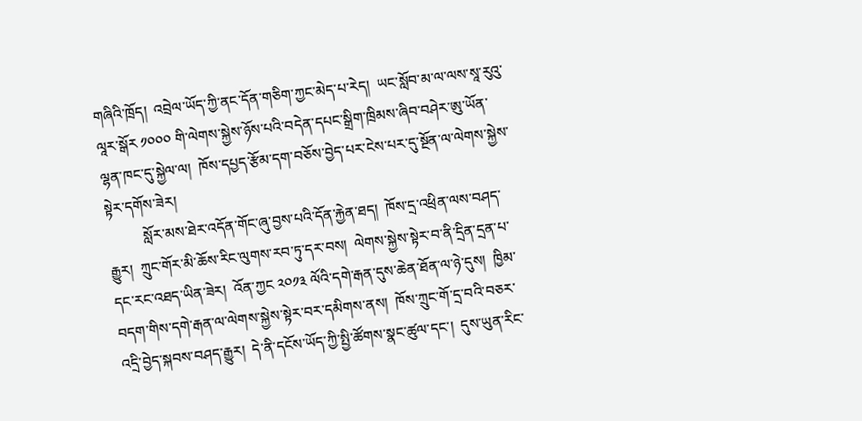གཞིའི་ཁྲོད།  འབྲེལ་ཡོད་ཀྱི་ནང་དོན་གཅིག་ཀྱང་མེད་པ་རེད།  ཡང་སློབ་མ་ལ་ལས་སཱ་རུའུ་ལཱར་སྒོར ༡༠༠༠ གི་ལེགས་སྐྱེས་ཉོས་པའི་བདེན་དཔང་སྒྲིག་ཁྲིམས་ཞིབ་བཤེར་ཨུ་ཡོན་ལྷན་ཁང་དུ་སྐྱེལ་ལ།  ཁོས་དཔྱད་རྩོམ་དག་བཅོས་བྱེད་པར་ངེས་པར་དུ་སྔོན་ལ་ལེགས་སྐྱེས་སྟེར་དགོས་ཟེར།
          སློར་མས་ཐེར་འདོན་གོང་ཞུ་བྱས་པའི་དོན་རྐྱེན་ཐད།  ཁོས་དྲ་འཕྲིན་ལས་བཤད་རྒྱུར།  ཀྲུང་གོར་མི་ཆོས་རིང་ལུགས་རབ་ཏུ་དར་བས།  ལེགས་སྐྱེས་སྟེར་བ་ནི་དྲིན་དྲན་པ་དང་རང་འཐད་ཡིན་ཟེར།  འོན་ཀྱང ༢༠༡༣ ལོའི་དགེ་རྒན་དུས་ཆེན་ཐོན་ལ་ཉེ་དུས།  ཁྱིམ་བདག་གིས་དགེ་རྒན་ལ་ལེགས་སྐྱེས་སྟེར་བར་དམིགས་ནས།  ཁོས་ཀྲུང་གོ་དྲ་བའི་བཅར་འདྲི་བྱེད་སྐབས་བཤད་རྒྱུར།  དེ་ནི་དངོས་ཡོད་ཀྱི་སྤྱི་ཚོགས་སྣང་ཚུལ་དང་།  དུས་ཡུན་རིང་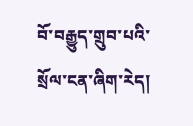བོ་བརྒྱུད་གྲུབ་པའི་སྲོལ་ངན་ཞིག་རེད།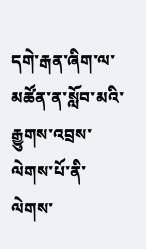དགེ་རྒན་ཞིག་ལ་མཚོན་ན་སློབ་མའི་རྒྱུགས་འབྲས་ལེགས་པོ་ནི་ལེགས་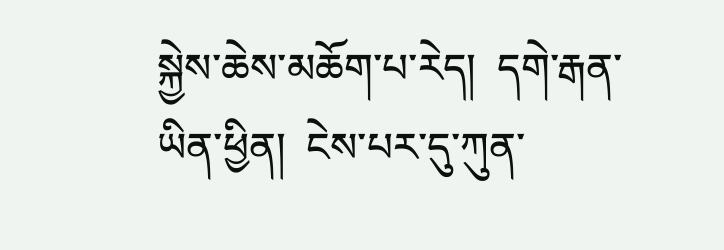སྐྱེས་ཆེས་མཆོག་པ་རེད།  དགེ་རྒན་ཡིན་ཕྱིན།  ངེས་པར་དུ་ཀུན་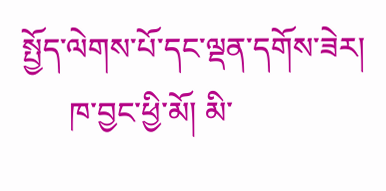སྤྱོད་ལེགས་པོ་དང་ལྡན་དགོས་ཟེར།
      ཁ་བྱང་ཕྱི་མོ། མི་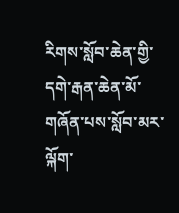རིགས་སློབ་ཆེན་གྱི་དགེ་རྒན་ཆེན་མོ་གཞོན་པས་སློབ་མར་ལྐོག་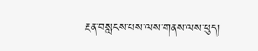རྔན་བསླངས་པས་ལས་གནས་ལས་ཕུད།